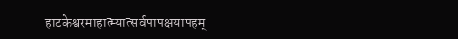हाटकेश्वरमाहात्म्यात्सर्वपापक्षयापहम्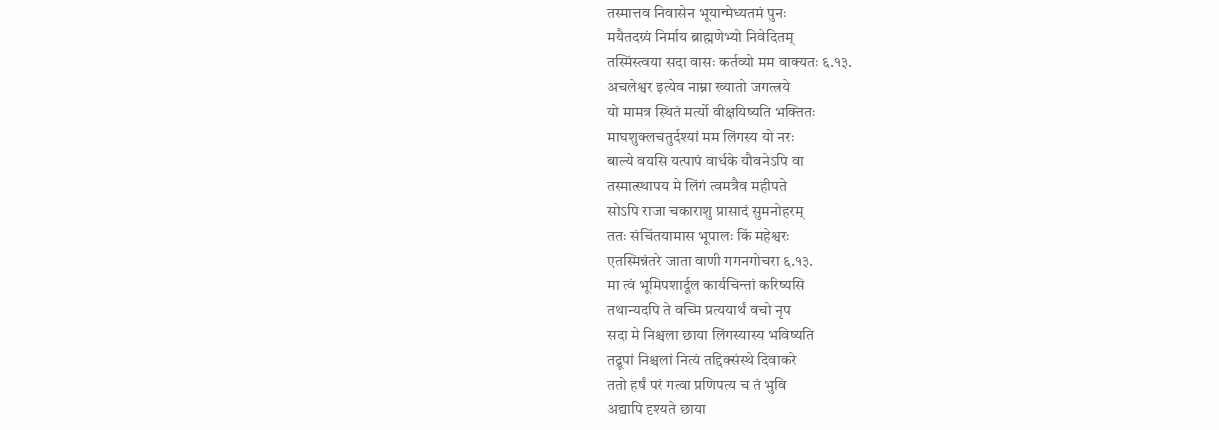तस्मात्तव निवासेन भूयान्मेध्यतमं पुनः
मयैतदग्र्यं निर्माय ब्राह्मणेभ्यो निवेदितम्
तस्मिंस्त्वया सदा वासः कर्तव्यो मम वाक्यतः ६.१३.
अचलेश्वर इत्येव नाम्ना ख्यातो जगत्त्रये
यो मामत्र स्थितं मर्त्यो वीक्षयिष्यति भक्तितः
माघशुक्लचतुर्दश्यां मम लिंगस्य यो नरः
बाल्ये वयसि यत्पापं वार्धके यौवनेऽपि वा
तस्मात्स्थापय मे लिंगं त्वमत्रैव महीपते
सोऽपि राजा चकाराशु प्रासादं सुमनोहरम्
ततः संचिंतयामास भूपालः किं महेश्वरः
एतस्मिन्नंतरे जाता वाणी गगनगोचरा ६.१३.
मा त्वं भूमिपशार्दूल कार्यचिन्तां करिष्यसि
तथान्यदपि ते वच्मि प्रत्ययार्थं वचो नृप
सदा मे निश्चला छाया लिंगस्यास्य भविष्यति
तद्रूपां निश्चलां नित्यं तद्दिक्संस्थे दिवाकरे
ततो हर्षं परं गत्वा प्रणिपत्य च तं भुवि
अद्यापि दृश्यते छाया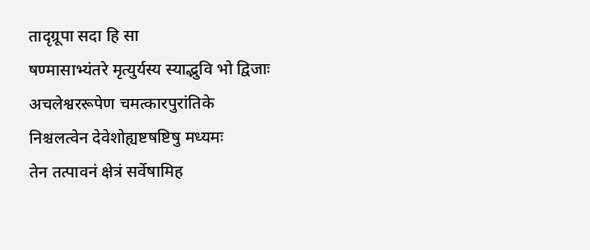तादृग्रूपा सदा हि सा
षण्मासाभ्यंतरे मृत्युर्यस्य स्याद्भुवि भो द्विजाः
अचलेश्वररूपेण चमत्कारपुरांतिके
निश्चलत्वेन देवेशोह्यष्टषष्टिषु मध्यमः
तेन तत्पावनं क्षेत्रं सर्वेषामिह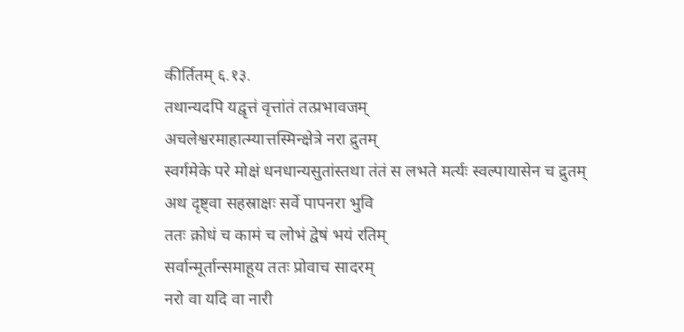कीर्तितम् ६.१३.
तथान्यदपि यद्वृत्तं वृत्तांतं तत्प्रभावजम्
अचलेश्वरमाहात्म्यात्तस्मिन्क्षेत्रे नरा द्रुतम्
स्वर्गमेके परे मोक्षं धनधान्यसुतांस्तथा तंतं स लभते मर्त्यः स्वल्पायासेन च द्रुतम्
अथ दृष्ट्वा सहस्राक्षः सर्वे पापनरा भुवि
ततः क्रोधं च कामं च लोभं द्वेषं भयं रतिम्
सर्वान्मूर्तान्समाहूय ततः प्रोवाच सादरम्
नरो वा यदि वा नारी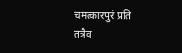चमत्कारपुरं प्रति
तत्रैव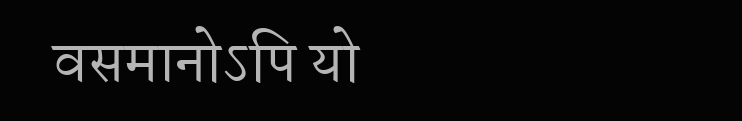वसमानोऽपि यो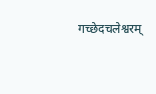गच्छेदचलेश्वरम्